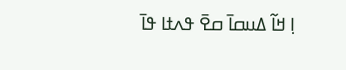ߊ߲ ߞߊ߬ ߡߎߛߊ߫ ߛߐ߫ ߟߍߙߊ ߟߊ߫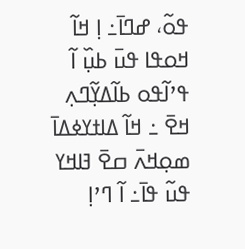ߟߋ߬، ߝߣߊ߫߸ ߊ߲ ߞߊ߬ ߞߋߟߊ ߟߎ߫ ߕߎ߲߰ ߊ߬ ߟߴߊ߬ߟߋ ߕߊ߬ߡߌ߲߬ߣߍ߲ ߞߐ߫ ߸ ߞߊ߬ ߡߊߙߌߦߡߊ߫ ߘߋ߲ߞߍ߫ ߛߐ߫ ߔߊߞߌ ߟߎ߬ ߟߊ߫߸ ߊ߬ ߣߴߊ߲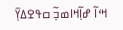ߞߵߊ߬ ߝߊ߲߬ߞߊߘߏ߲߬ ߛߟߐߡߌ߲߫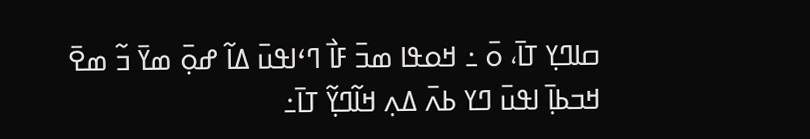ߛߊߣߌ߲ ߠߊ߫، ߋ߫ ߸ ߞߋߟߊ ߘߏ߫ ߓߊ߯ ߣߵߊߟߎ߫ ߡߊ߬ ߝߋ߲߫ ߘߌ߫ ߏ߬ ߘߐ߫ ߞߏߕߊ߲߫ ߊߟߎ߫ ߣߌ ߕߍ߫ ߡߍ߲ ߞߊ߬ߣߌ߲߬ ߠߊ߫߸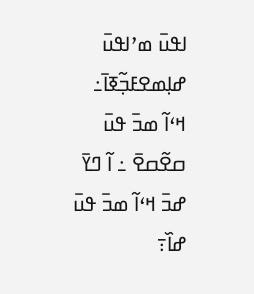ߊߟߎ߫ ߘߴߊߟߎ߫ ߝߊ߲ߘߐߓߏ߲߬ߧߊ߫߸ ߞߵߊ߬ ߘߏ߫ ߟߎ߫ ߛߐ߬ߛߐ߫ ߸ ߊ߬ ߣߌ߫ ߝߏ߫ ߞߵߊ߬ ߘߏ߫ ߟߎ߫ ߝߊ߰߹